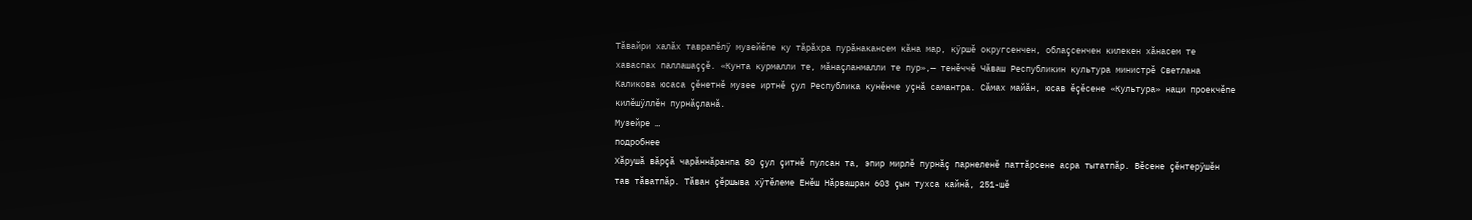Тăвайри халăх таврапĕлÿ музейĕпе ку тăрăхра пурăнакансем кăна мар, кÿршĕ округсенчен, облаçсенчен килекен хăнасем те хаваспах паллашаççĕ. «Кунта курмалли те, мăнаçланмалли те пур»,— тенĕччĕ Чăваш Республикин культура министрĕ Светлана Каликова юсаса çĕнетнĕ музее иртнĕ çул Республика кунĕнче уçнă самантра. Сăмах майăн, юсав ĕçĕсене «Культура» наци проекчĕпе килĕшÿллĕн пурнăçланă.
Музейре …
подробнее
Хăрушă вăрçă чарăннăранпа 80 çул çитнĕ пулсан та, эпир мирлĕ пурнăç парнеленĕ паттăрсене асра тытатпăр. Вĕсене çĕнтерÿшĕн тав тăватпăр. Тăван çĕршыва хÿтĕлеме Енĕш Нăрвашран 603 çын тухса кайнă, 251-шĕ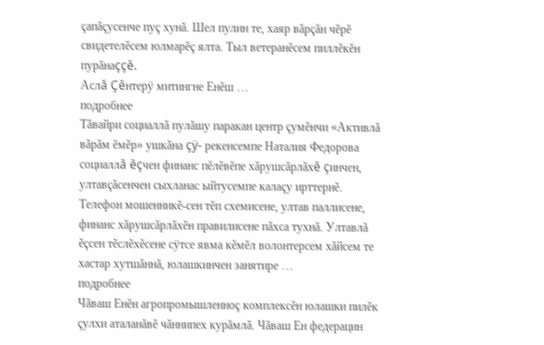çапăçусенче пуç хунă. Шел пулин те, хаяр вăрçăн чĕрĕ свидетелĕсем юлмарĕç ялта. Тыл ветеранĕсем пиллĕкĕн пурăнаççĕ.
Аслă Çĕнтерÿ митингне Енĕш …
подробнее
Тăвайри социаллă пулăшу паракан центр çумĕнчи «Активлă вăрăм ĕмĕр» ушкăна çÿ- рекенсемпе Наталия Федорова социаллă ĕçчен финанс пĕлĕвĕпе хăрушсăрлăхĕ çинчен, ултавçăсенчен сыхланас ыйтусемпе калаçу ирттернĕ.
Телефон мошенникĕ-сен тĕп схемисене, ултав паллисене, финанс хăрушсăрлăхĕн правилисене пăхса тухнă. Ултавлă ĕçсен тĕслĕхĕсене сÿтсе явма кĕмĕл волонтерсем хăйсем те хастар хутшăннă, юлашкинчен занятире …
подробнее
Чăваш Енĕн агропромышленноç комплексĕн юлашки пилĕк çулхи аталанăвĕ чăннипех курăмлă. Чăваш Ен федерацин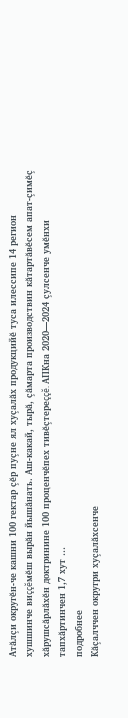Атăлçи округĕн-че кашни 100 гектар çĕр пуçне ял хуçалăх продукцийĕ туса илессипе 14 регион хушшинче виççĕмĕш вырăн йышăнать. Аш-какай, тырă, çăмарта производствин кăтартăвĕсем апат-çимĕç хăрушсăрлăхĕн доктринине 100 проценчĕпех тивĕçтереççĕ. АПКна 2020—2024 çулсенче умĕнхи тапхăртинчен 1,7 хут …
подробнее
Кăçалччен округри хуçалăхсенче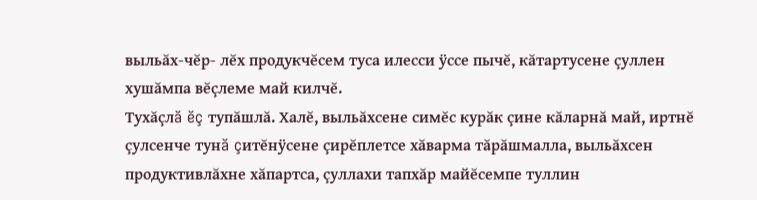выльăх-чĕр- лĕх продукчĕсем туса илесси ÿссе пычĕ, кăтартусене çуллен хушăмпа вĕçлеме май килчĕ.
Тухăçлă ĕç тупăшлă. Халĕ, выльăхсене симĕс курăк çине кăларнă май, иртнĕ çулсенче тунă çитĕнÿсене çирĕплетсе хăварма тăрăшмалла, выльăхсен продуктивлăхне хăпартса, çуллахи тапхăр майĕсемпе туллин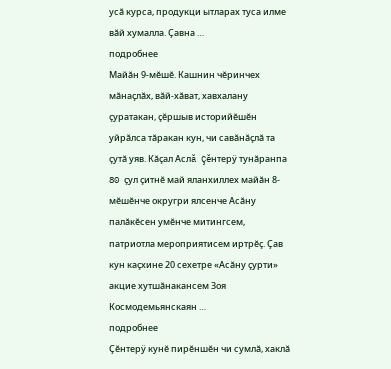усă курса, продукци ытларах туса илме вăй хумалла. Çавна …
подробнее
Майăн 9-мĕшĕ. Кашнин чĕринчех мăнаçлăх, вăй-хăват, хавхалану çуратакан, çĕршыв историйĕшĕн уйрăлса тăракан кун, чи савăнăçлă та çутă уяв. Кăçал Аслă Çĕнтерÿ тунăранпа 80 çул çитнĕ май яланхиллех майăн 8-мĕшĕнче округри ялсенче Асăну палăкĕсен умĕнче митингсем, патриотла мероприятисем иртрĕç. Çав кун каçхине 20 сехетре «Асăну çурти» акцие хутшăнакансем Зоя Космодемьянскаян …
подробнее
Çĕнтерÿ кунĕ пирĕншĕн чи сумлă, хаклă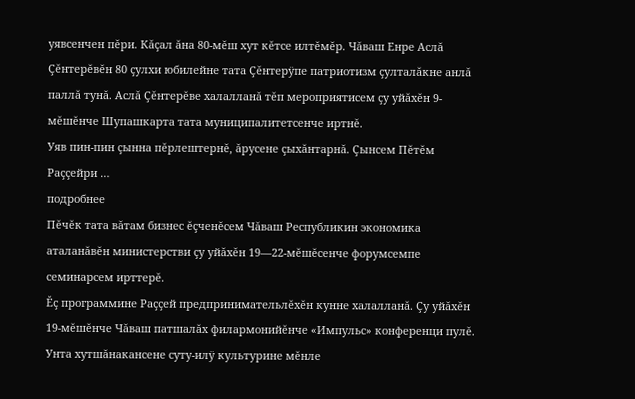уявсенчен пĕри. Кăçал ăна 80-мĕш хут кĕтсе илтĕмĕр. Чăваш Енре Аслă Çĕнтерĕвĕн 80 çулхи юбилейне тата Çĕнтерÿпе патриотизм çулталăкне анлă паллă тунă. Аслă Çĕнтерĕве халалланă тĕп мероприятисем çу уйăхĕн 9-мĕшĕнче Шупашкарта тата муниципалитетсенче иртнĕ.
Уяв пин-пин çынна пĕрлештернĕ, ăрусене çыхăнтарнă. Çынсем Пĕтĕм Раççейри …
подробнее
Пĕчĕк тата вăтам бизнес ĕçченĕсем Чăваш Республикин экономика аталанăвĕн министерстви çу уйăхĕн 19—22-мĕшĕсенче форумсемпе семинарсем ирттерĕ.
Ĕç программине Раççей предпринимательлĕхĕн кунне халалланă. Çу уйăхĕн 19-мĕшĕнче Чăваш патшалăх филармонийĕнче «Импульс» конференци пулĕ. Унта хутшăнакансене суту-илÿ культурине мĕнле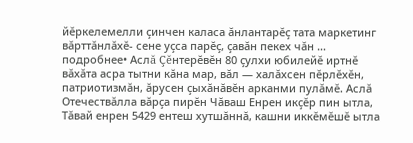йĕркелемелли çинчен каласа ăнлантарĕç тата маркетинг вăрттăнлăхĕ- сене уçса парĕç, çавăн пекех чăн …
подробнее• Аслă Çĕнтерĕвĕн 80 çулхи юбилейĕ иртнĕ вăхăта асра тытни кăна мар, вăл — халăхсен пĕрлĕхĕн, патриотизмăн, ăрусен çыхăнăвĕн арканми пулăмĕ. Аслă Отечествăлла вăрçа пирĕн Чăваш Енрен икçĕр пин ытла, Тăвай енрен 5429 ентеш хутшăннă, кашни иккĕмĕшĕ ытла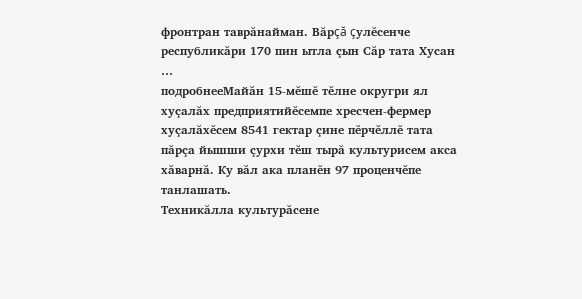фронтран таврăнайман. Вăрçă çулĕсенче республикăри 170 пин ытла çын Сăр тата Хусан …
подробнееМайăн 15-мĕшĕ тĕлне округри ял хуçалăх предприятийĕсемпе хресчен-фермер хуçалăхĕсем 8541 гектар çине пĕрчĕллĕ тата пăрçа йышши çурхи тĕш тырă культурисем акса хăварнă. Ку вăл ака планĕн 97 проценчĕпе танлашать.
Техникăлла культурăсене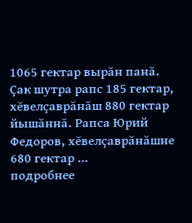1065 гектар вырăн панă. Çак шутра рапс 185 гектар, хĕвелçаврăнăш 880 гектар йышăннă. Рапса Юрий Федоров, хĕвелçаврăнăшне 680 гектар …
подробнее